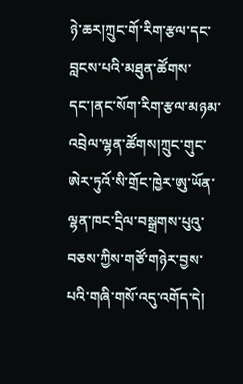ཉེ་ཆར།ཀྲུང་གོ་རིག་རྩལ་དང་བླངས་པའི་མཐུན་ཚོགས་དང་།ནང་སོག་རིག་རྩལ་མཉམ་འབྲེལ་ལྷན་ཚོགས།ཀྲུང་གུང་ཨེར་ཏུའོ་སི་གྲོང་ཁྱེར་ཨུ་ཡོན་ལྷན་ཁང་དྲིལ་བསྒྲགས་པུའུ་བཅས་ཀྱིས་གཙོ་གཉེར་བྱས་པའི་གཞི་གསོ་འདུ་འགོད་དེ།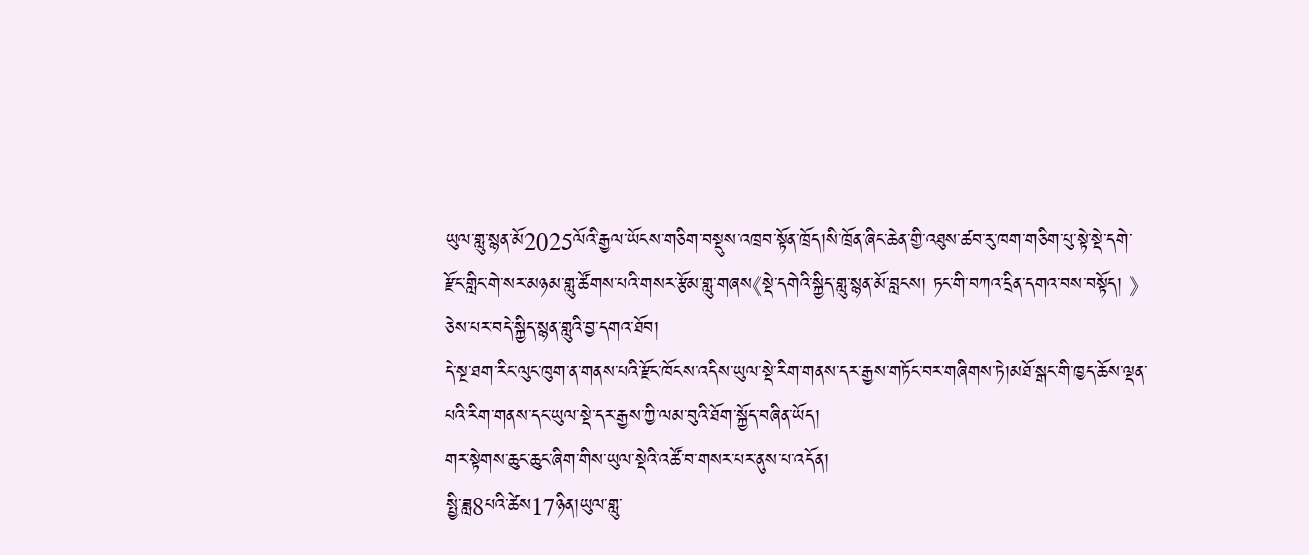ཡུལ་གླུ་སྙན་མོ2025ལོའི་རྒྱལ་ཡོངས་གཅིག་བསྡུས་འཁྲབ་སྟོན་ཁྲོད།སི་ཁྲོན་ཞིང་ཆེན་གྱི་འཐུས་ཚབ་རུ་ཁག་གཅིག་པུ་སྟེ་སྡེ་དགེ་རྫོང་གླིང་གེ་སར་མཉམ་གླུ་ཚོགས་པའི་གསར་རྩོམ་གླུ་གཞས《སྡེ་དགེའི་སྐྱིད་གླུ་སྙན་མོ་བླངས། ཏང་གི་བཀའ་དྲིན་དགའ་བས་བསྟོད། 》ཅེས་པར་བདེ་སྐྱིད་སྙན་གླུའི་བྱ་དགའ་ཐོབ།
དེ་སྔ་ཐག་རིང་ལུང་ཁུག་ན་གནས་པའི་རྫོང་ཁོངས་འདིས་ཡུལ་སྡེ་རིག་གནས་དར་རྒྱས་གཏོང་བར་གཞིགས་ཏེ།མཐོ་སྒང་གི་ཁྱད་ཆོས་ལྡན་པའི་རིག་གནས་དང་ཡུལ་སྡེ་དར་རྒྱས་ཀྱི་ལམ་བུའི་ཐོག་སྐྱོད་བཞིན་ཡོད།
གར་སྟེགས་ཆུང་ཆུང་ཞིག་གིས་ཡུལ་སྡེའི་འཚོ་བ་གསར་པར་ནུས་པ་འདོན།
སྤྱི་ཟླ8པའི་ཚེས17ཉིན།ཡུལ་གླུ་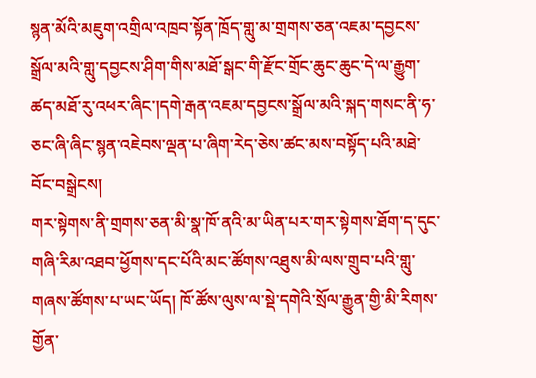སྙན་མོའི་མཇུག་འགྲིལ་འཁྲབ་སྟོན་ཁྲོད་གླུ་མ་གྲགས་ཅན་འཇམ་དབྱངས་སྒྲོལ་མའི་གླུ་དབྱངས་ཤིག་གིས་མཐོ་སྒང་གི་རྫོང་གྲོང་ཆུང་ཆུང་དེ་ལ་རྒྱུག་ཚད་མཐོ་རུ་འཕར་ཞིང་།དགེ་རྒན་འཇམ་དབྱངས་སྒྲོལ་མའི་སྐད་གསང་ནི་ཧ་ཅང་ཞི་ཞིང་སྙན་འཇེབས་ལྡན་པ་ཞིག་རེད་ཅེས་ཚང་མས་བསྟོད་པའི་མཐེ་བོང་བསྒྲེངས།
གར་སྟེགས་ནི་གྲགས་ཅན་མི་སྣ་ཁོ་ནའི་མ་ཡིན་པར་གར་སྟེགས་ཐོག་ད་དུང་གཞི་རིམ་འཐབ་ཕྱོགས་དང་པོའི་མང་ཚོགས་འཐུས་མི་ལས་གྲུབ་པའི་གླུ་གཞས་ཚོགས་པ་ཡང་ཡོད། ཁོ་ཚོས་ལུས་ལ་སྡེ་དགེའི་སྲོལ་རྒྱུན་གྱི་མི་རིགས་གྱོན་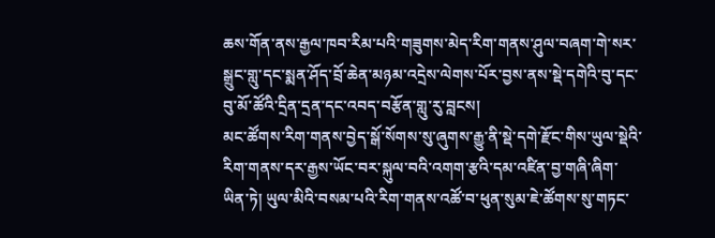ཆས་གོན་ནས་རྒྱལ་ཁབ་རིམ་པའི་གཟུགས་མེད་རིག་གནས་ཤུལ་བཞག་གེ་སར་སྒྲུང་གླུ་དང་སྨན་ཤོད་བྲོ་ཆེན་མཉམ་འདྲེས་ལེགས་པོར་བྱས་ནས་སྡེ་དགེའི་བུ་དང་བུ་མོ་ཚོའི་དྲིན་དྲན་དང་འབད་བརྩོན་གླུ་རུ་བླངས།
མང་ཚོགས་རིག་གནས་བྱེད་སྒོ་སོགས་སུ་ཞུགས་རྒྱུ་ནི་སྡེ་དགེ་རྫོང་གིས་ཡུལ་སྡེའི་རིག་གནས་དར་རྒྱས་ཡོང་བར་སྐུལ་བའི་འགག་རྩའི་དམ་འཛིན་བྱ་གཞི་ཞིག་ཡིན་ཏེ། ཡུལ་མིའི་བསམ་པའི་རིག་གནས་འཚོ་བ་ཕུན་སུམ་ཇེ་ཚོགས་སུ་གཏང་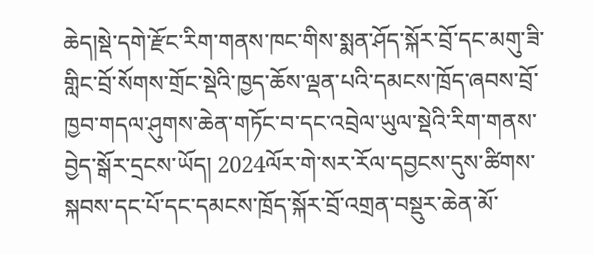ཆེད།སྡེ་དགེ་རྫོང་རིག་གནས་ཁང་གིས་སྨན་ཤོད་སྐོར་བྲོ་དང་མགུ་ཟི་གླིང་བྲོ་སོགས་གྲོང་སྡེའི་ཁྱད་ཆོས་ལྡན་པའི་དམངས་ཁྲོད་ཞབས་བྲོ་ཁྱབ་གདལ་ཤུགས་ཆེན་གཏོང་བ་དང་འབྲེལ་ཡུལ་སྡེའི་རིག་གནས་བྱེད་སྒོར་དྲངས་ཡོད། 2024ལོར་གེ་སར་རོལ་དབྱངས་དུས་ཚིགས་སྐབས་དང་པོ་དང་དམངས་ཁྲོད་སྐོར་བྲོ་འགྲན་བསྡུར་ཆེན་མོ་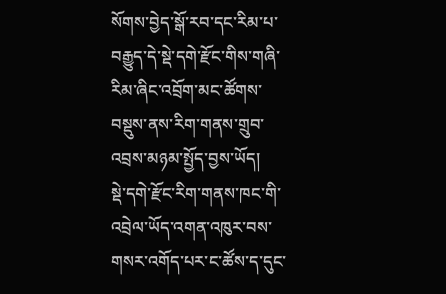སོགས་བྱེད་སྒོ་རབ་དང་རིམ་པ་བརྒྱུད་དེ་སྡེ་དགེ་རྫོང་གིས་གཞི་རིམ་ཞིང་འབྲོག་མང་ཚོགས་བསྡུས་ནས་རིག་གནས་གྲུབ་འབྲས་མཉམ་སྤྱོད་བྱས་ཡོད།
སྡེ་དགེ་རྫོང་རིག་གནས་ཁང་གི་འབྲེལ་ཡོད་འགན་འཁུར་བས་གསར་འགོད་པར་ང་ཚོས་ད་དུང་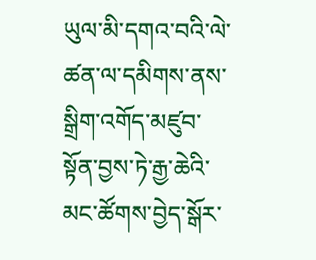ཡུལ་མི་དགའ་བའི་ལེ་ཚན་ལ་དམིགས་ནས་སྒྲིག་འགོད་མཛུབ་སྟོན་བྱས་ཏེ་རྒྱ་ཆེའི་མང་ཚོགས་བྱེད་སྒོར་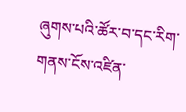ཞུགས་པའི་ཚོར་བ་དང་རིག་གནས་ངོས་འཛིན་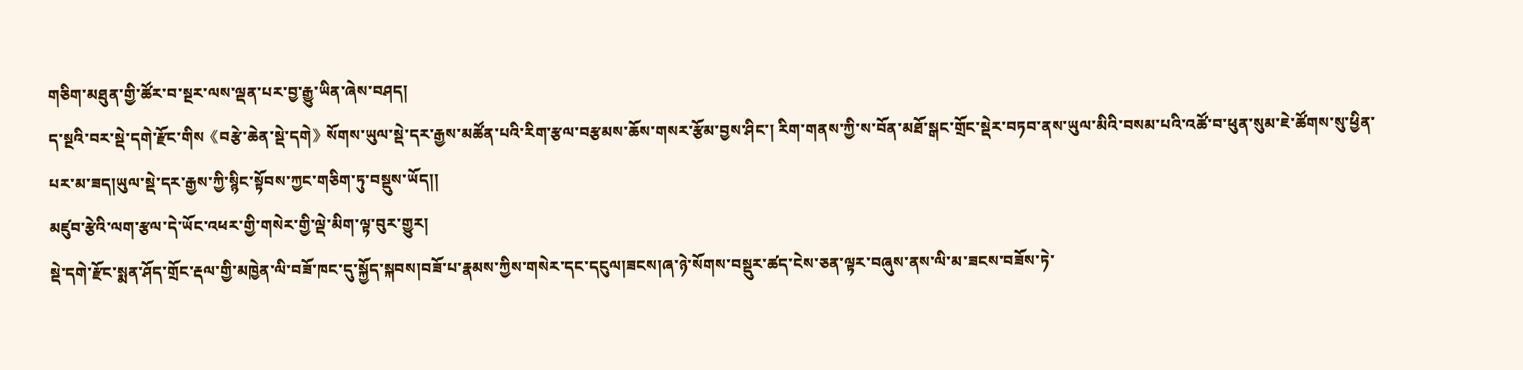གཅིག་མཐུན་གྱི་ཚོར་བ་སྔར་ལས་ལྡན་པར་བྱ་རྒྱུ་ཡིན་ཞེས་བཤད།
ད་སྔའི་བར་སྡེ་དགེ་རྫོང་གིས《བརྩེ་ཆེན་སྡེ་དགེ》སོགས་ཡུལ་སྡེ་དར་རྒྱས་མཚོན་པའི་རིག་རྩལ་བརྩམས་ཆོས་གསར་རྩོམ་བྱས་ཤིང་། རིག་གནས་ཀྱི་ས་བོན་མཐོ་སྒང་གྲོང་སྡེར་བཏབ་ནས་ཡུལ་མིའི་བསམ་པའི་འཚོ་བ་ཕུན་སུམ་ཇེ་ཚོགས་སུ་ཕྱིན་པར་མ་ཟད།ཡུལ་སྡེ་དར་རྒྱས་ཀྱི་སྙིང་སྟོབས་ཀྱང་གཅིག་ཏུ་བསྡུས་ཡོད།།
མཛུབ་རྩེའི་ལག་རྩལ་དེ་ཡོང་འཕར་གྱི་གསེར་གྱི་ལྡེ་མིག་ལྟ་བུར་གྱུར།
སྡེ་དགེ་རྫོང་སྨན་ཤོད་གྲོང་རྡལ་གྱི་མཁྱེན་ལི་བཟོ་ཁང་དུ་སྐྱོད་སྐབས།བཟོ་པ་རྣམས་ཀྱིས་གསེར་དང་དངུལ།ཟངས།ཞ་ཉེ་སོགས་བསྡུར་ཚད་ངེས་ཅན་ལྟར་བཞུས་ནས་ལི་མ་ཟངས་བཟོས་ཏེ་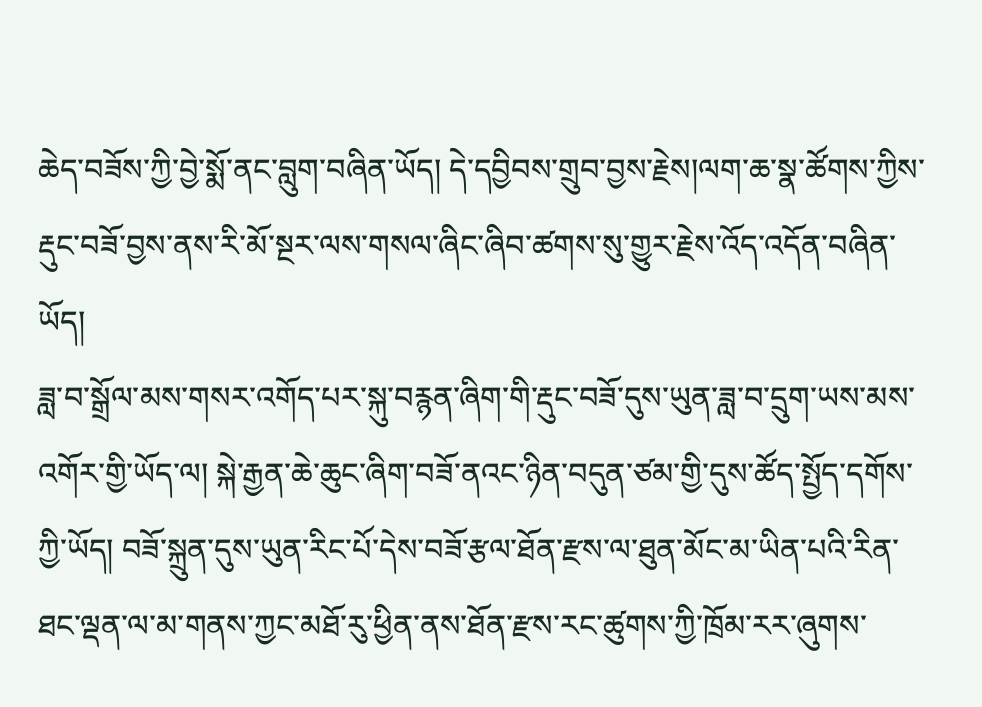ཆེད་བཟོས་ཀྱི་བྱེ་སྨོ་ནང་བླུག་བཞིན་ཡོད། དེ་དབྱིབས་གྲུབ་བྱས་རྗེས།ལག་ཆ་སྣ་ཚོགས་ཀྱིས་རྡུང་བཟོ་བྱས་ནས་རི་མོ་སྔར་ལས་གསལ་ཞིང་ཞིབ་ཚགས་སུ་གྱུར་རྗེས་འོད་འདོན་བཞིན་ཡོད།
ཟླ་བ་སྒྲོལ་མས་གསར་འགོད་པར་སྐུ་བརྙན་ཞིག་གི་རྡུང་བཟོ་དུས་ཡུན་ཟླ་བ་དྲུག་ཡས་མས་འགོར་གྱི་ཡོད་ལ། སྐེ་རྒྱན་ཆེ་ཆུང་ཞིག་བཟོ་ནའང་ཉིན་བདུན་ཙམ་གྱི་དུས་ཚོད་སྤྱོད་དགོས་ཀྱི་ཡོད། བཟོ་སྐྲུན་དུས་ཡུན་རིང་པོ་དེས་བཟོ་རྩལ་ཐོན་རྫས་ལ་ཐུན་མོང་མ་ཡིན་པའི་རིན་ཐང་ལྡན་ལ་མ་གནས་ཀྱང་མཐོ་རུ་ཕྱིན་ནས་ཐོན་རྫས་རང་ཚུགས་ཀྱི་ཁྲོམ་རར་ཞུགས་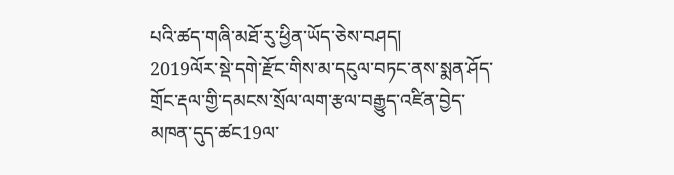པའི་ཚད་གཞི་མཐོ་རུ་ཕྱིན་ཡོད་ཅེས་བཤད།
2019ལོར་སྡེ་དགེ་རྫོང་གིས་མ་དངུལ་བཏང་ནས་སྨན་ཤོད་གྲོང་རྡལ་གྱི་དམངས་སྲོལ་ལག་རྩལ་བརྒྱུད་འཛིན་བྱེད་མཁན་དུད་ཚང19ལ་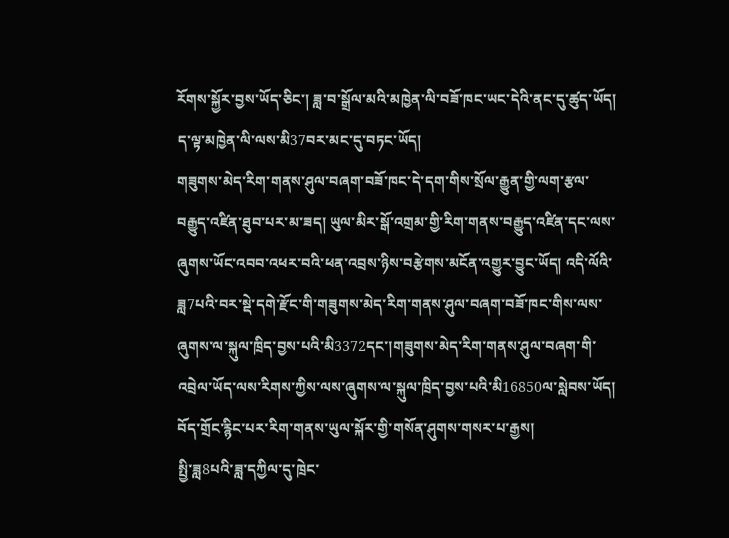རོགས་སྐྱོར་བྱས་ཡོད་ཅིང་། ཟླ་བ་སྒྲོལ་མའི་མཁྱེན་ལི་བཟོ་ཁང་ཡང་དེའི་ནང་དུ་ཚུད་ཡོད། ད་ལྟ་མཁྱེན་ལི་ལས་མི37བར་མང་དུ་བཏང་ཡོད།
གཟུགས་མེད་རིག་གནས་ཤུལ་བཞག་བཟོ་ཁང་དེ་དག་གིས་སྲོལ་རྒྱུན་གྱི་ལག་རྩལ་བརྒྱུད་འཛིན་ཐུབ་པར་མ་ཟད། ཡུལ་མིར་སྒོ་འགྲམ་གྱི་རིག་གནས་བརྒྱུད་འཛིན་དང་ལས་ཞུགས་ཡོང་འབབ་འཕར་བའི་ཕན་འབྲས་ཉིས་བརྩེགས་མངོན་འགྱུར་བྱུང་ཡོད། འདི་ལོའི་ཟླ7པའི་བར་སྡེ་དགེ་རྫོང་གི་གཟུགས་མེད་རིག་གནས་ཤུལ་བཞག་བཟོ་ཁང་གིས་ལས་ཞུགས་ལ་སྐུལ་ཁྲིད་བྱས་པའི་མི3372དང་།གཟུགས་མེད་རིག་གནས་ཤུལ་བཞག་གི་འབྲེལ་ཡོད་ལས་རིགས་ཀྱིས་ལས་ཞུགས་ལ་སྐུལ་ཁྲིད་བྱས་པའི་མི16850ལ་སླེབས་ཡོད།
བོད་གྲོང་རྙིང་པར་རིག་གནས་ཡུལ་སྐོར་གྱི་གསོན་ཤུགས་གསར་པ་རྒྱས།
སྤྱི་ཟླ8པའི་ཟླ་དཀྱིལ་དུ་ཁྲེང་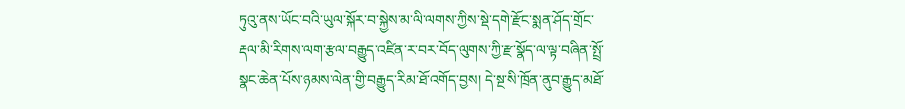ཏུའུ་ནས་ཡོང་བའི་ཡུལ་སྐོར་བ་སྐྱེས་མ་ལི་ལགས་ཀྱིས་སྡེ་དགེ་རྫོང་སྨན་ཤོད་གྲོང་རྡལ་མི་རིགས་ལག་རྩལ་བརྒྱུད་འཛིན་ར་བར་བོད་ལུགས་ཀྱི་རྫ་སྣོད་ལ་ལྟ་བཞིན་སྤྲོ་སྣང་ཆེན་པོས་ཉམས་ལེན་གྱི་བརྒྱུད་རིམ་ཐོ་འགོད་བྱས། དེ་སྔ་སི་ཁྲོན་ནུབ་རྒྱུད་མཐོ་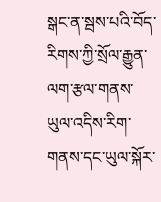སྒང་ན་སྦས་པའི་བོད་རིགས་ཀྱི་སྲོལ་རྒྱུན་ལག་རྩལ་གནས་ཡུལ་འདིས་རིག་གནས་དང་ཡུལ་སྐོར་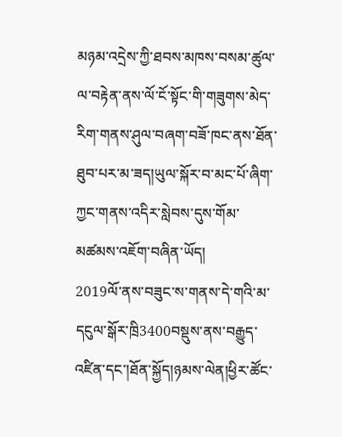མཉམ་འདྲེས་ཀྱི་ཐབས་མཁས་བསམ་ཚུལ་ལ་བརྟེན་ནས་ལོ་ངོ་སྟོང་གི་གཟུགས་མེད་རིག་གནས་ཤུལ་བཞག་བཟོ་ཁང་ནས་ཐོན་ཐུབ་པར་མ་ཟད།ཡུལ་སྐོར་བ་མང་པོ་ཞིག་ཀྱང་གནས་འདིར་སླེབས་དུས་གོམ་མཚམས་འཇོག་བཞིན་ཡོད།
2019ལོ་ནས་བཟུང་ས་གནས་དེ་གའི་མ་དངུལ་སྒོར་ཁྲི3400བསྡུས་ནས་བརྒྱུད་འཛིན་དང་།ཐོན་སྐྱོད།ཉམས་ལེན།ཕྱིར་ཚོང་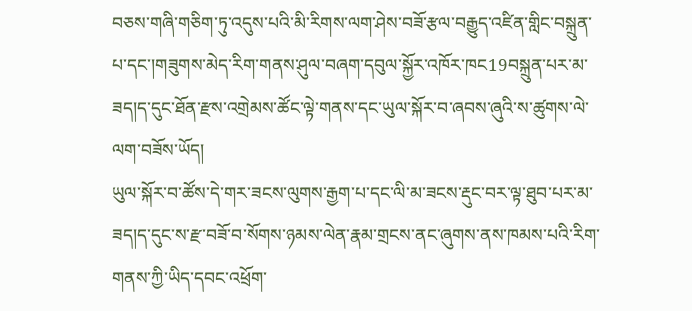བཅས་གཞི་གཅིག་ཏུ་འདུས་པའི་མི་རིགས་ལག་ཤེས་བཟོ་རྩལ་བརྒྱུད་འཛིན་གླིང་བསྐྲུན་པ་དང་།གཟུགས་མེད་རིག་གནས་ཤུལ་བཞག་དབུལ་སྐྱོར་འཁོར་ཁང19བསྐྲུན་པར་མ་ཟད།ད་དུང་ཐོན་རྫས་འགྲེམས་ཚོང་ལྟེ་གནས་དང་ཡུལ་སྐོར་བ་ཞབས་ཞུའི་ས་ཚུགས་ལེ་ལག་བཟོས་ཡོད།
ཡུལ་སྐོར་བ་ཚོས་དེ་གར་ཟངས་ལུགས་རྒྱག་པ་དང་ལི་མ་ཟངས་རྡུང་བར་ལྟ་ཐུབ་པར་མ་ཟད།ད་དུང་ས་རྫ་བཟོ་བ་སོགས་ཉམས་ལེན་རྣམ་གྲངས་ནང་ཞུགས་ནས་ཁམས་པའི་རིག་གནས་ཀྱི་ཡིད་དབང་འཕྲོག་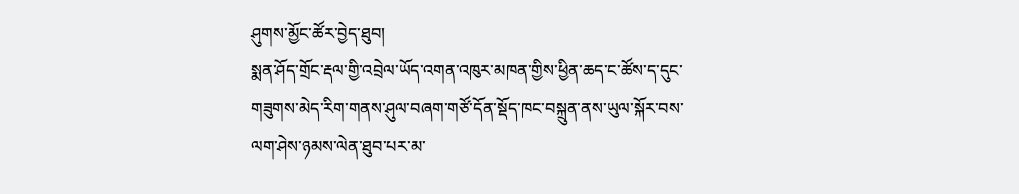ཤུགས་མྱོང་ཚོར་བྱེད་ཐུབ།
སྨན་ཤོད་གྲོང་རྡལ་གྱི་འབྲེལ་ཡོད་འགན་འཁུར་མཁན་གྱིས་ཕྱིན་ཆད་ང་ཚོས་ད་དུང་གཟུགས་མེད་རིག་གནས་ཤུལ་བཞག་གཙོ་དོན་སྡོད་ཁང་བསྐྲུན་ནས་ཡུལ་སྐོར་བས་ལག་ཤེས་ཉམས་ལེན་ཐུབ་པར་མ་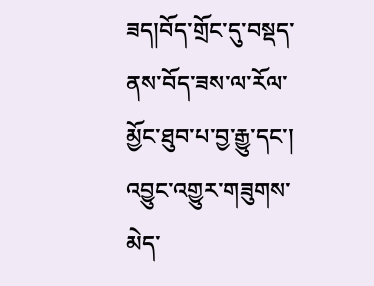ཟད།བོད་གྲོང་དུ་བསྡད་ནས་བོད་ཟས་ལ་རོལ་མྱོང་ཐུབ་པ་བྱ་རྒྱུ་དང་། འབྱུང་འགྱུར་གཟུགས་མེད་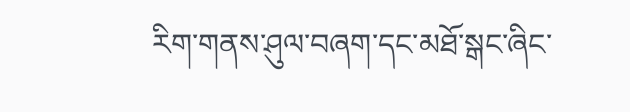རིག་གནས་ཤུལ་བཞག་དང་མཐོ་སྒང་ཞིང་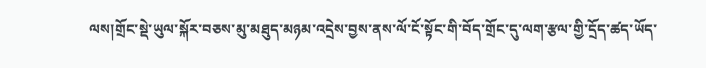ལས།གྲོང་སྡེ་ཡུལ་སྐོར་བཅས་མུ་མཐུད་མཉམ་འདྲེས་བྱས་ནས་ལོ་ངོ་སྟོང་གི་བོད་གྲོང་དུ་ལག་རྩལ་གྱི་དྲོད་ཚད་ཡོད་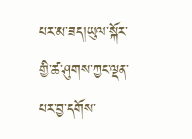པར་མ་ཟད།ཡུལ་སྐོར་གྱི་ཚ་ཤུགས་ཀྱང་ལྡན་པར་བྱ་དགོས་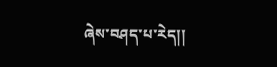ཞེས་བཤད་པ་རེད།།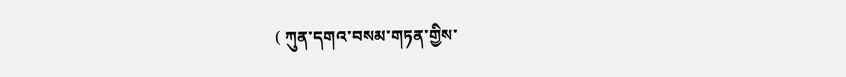( ཀུན་དགའ་བསམ་གཏན་གྱིས་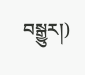བསྒྱུར།)